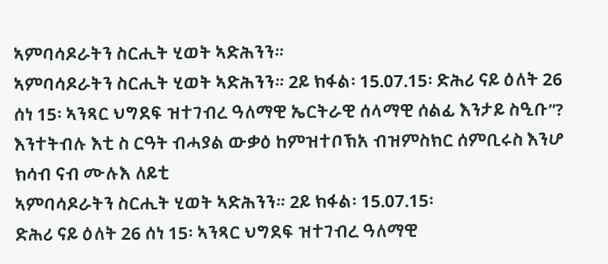ኣምባሳዶራትን ስርሒት ሂወት ኣድሕንን።
ኣምባሳዶራትን ስርሒት ሂወት ኣድሕንን። 2ይ ክፋል፡ 15.07.15፡ ድሕሪ ናይ ዕለት 26 ሰነ 15፡ ኣንጻር ህግደፍ ዝተገብረ ዓለማዊ ኤርትራዊ ሰላማዊ ሰልፊ እንታይ ስዒቡ”? እንተትብሉ እቲ ስ ርዓት ብሓያል ውቃዕ ከምዝተቦኽአ ብዝምስክር ሰምቢሩስ እንሆ ክሳብ ናብ ሙሉእ ለይቲ
ኣምባሳዶራትን ስርሒት ሂወት ኣድሕንን። 2ይ ክፋል፡ 15.07.15፡
ድሕሪ ናይ ዕለት 26 ሰነ 15፡ ኣንጻር ህግደፍ ዝተገብረ ዓለማዊ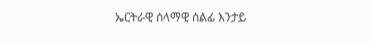ኤርትራዊ ሰላማዊ ሰልፊ እንታይ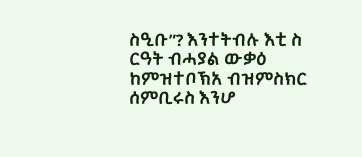ስዒቡ”? እንተትብሉ እቲ ስ ርዓት ብሓያል ውቃዕ ከምዝተቦኽአ ብዝምስክር ሰምቢሩስ እንሆ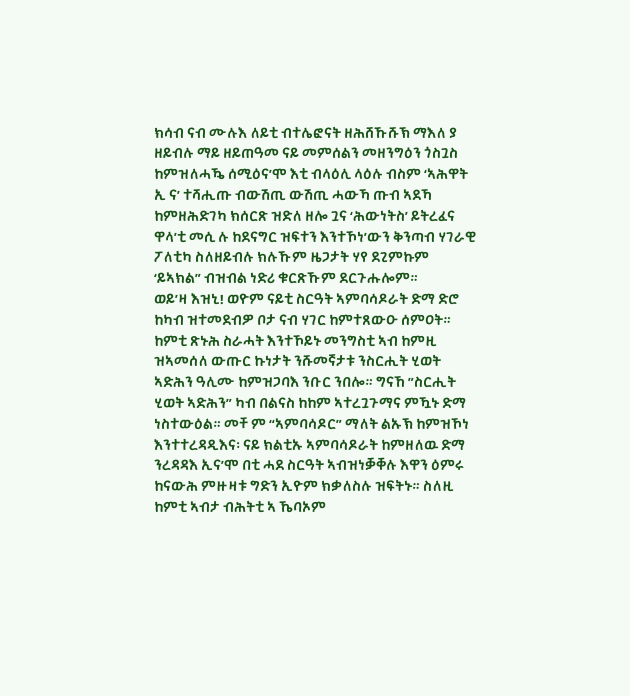ክሳብ ናብ ሙሉእ ለይቲ ብተሌፎናት ዘሕሸኹሹኽ ማእለ ያ ዘይብሉ ማይ ዘይጠዓመ ናይ መምሰልን መዘንግዕን ጎስጓስ ከምዝለሓዄ ሰሚዕና’ሞ እቲ ብላዕሊ ላዕሉ ብስም ‘ኣሕዋት ኢ ና’ ተሻሒጡ ብውሽጢ ውሽጢ ሓውኻ ጡብ ኣደኻ ከምዘሕድገካ ክሰርጽ ዝድለ ዘሎ ጓና ‘ሕውነትስ’ ይትረፈና ዋላ’ቲ መሲ ሉ ከደናግር ዝፍተን እንተኾነ’ውን ቅንጣብ ሃገራዊ ፖለቲካ ስለዘይብሉ ክሉኹም ዜጋታት ሃየ ደጊምኩም ‘ይኣክል” ብዝብል ነድሪ ቁርጽኹም ደርጉሑሎም።
ወይ’ዛ እዝኒ! ወዮም ናይቲ ስርዓት ኣምባሳዶራት ድማ ድሮ ከካብ ዝተመደብዎ ቦታ ናብ ሃገር ከምተጸውዑ ሰምዐት። ከምቲ ጽኑሕ ስራሓት እንተኾይኑ መንግስቲ ኣብ ከምዚ ዝኣመሰለ ውጡር ኩነታት ንሹመኛታቱ ንስርሒት ሂወት ኣድሕን ዓሊሙ ከምዝጋባእ ንቡር ንበሎ። ግናኸ ”ስርሒት ሂወት ኣድሕን” ካብ በልናስ ከከም ኣተረጓጉማና ምዃኑ ድማ ነስተውዕል። መቸ ም “ኣምባሳዶር” ማለት ልኡኽ ከምዝኾነ እንተተረዳዲእና፡ ናይ ክልቲኡ ኣምባሳዶራት ከምዘለዉ ድማ ንረዳዳእ ኢና’ሞ በቲ ሓደ ስርዓት ኣብዝነቓቐሉ እዋን ዕምሩ ከናውሕ ምዙዛቱ ግድን ኢዮም ክቃለስሉ ዝፍትኑ። ስለዚ ከምቲ ኣብታ ብሕትቲ ኣ ኼባኦም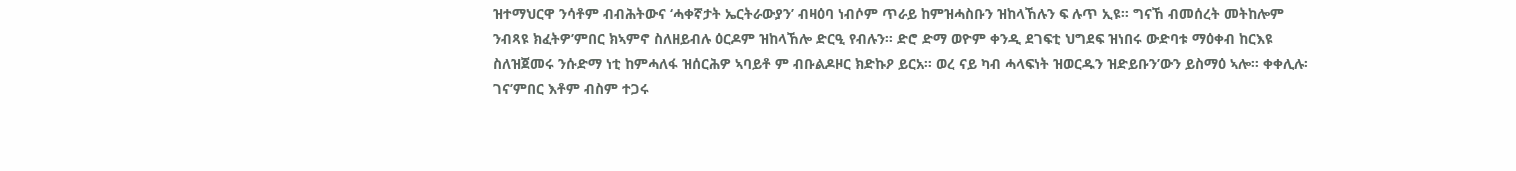ዝተማህርዋ ንሳቶም ብብሕትውና ‘ሓቀኛታት ኤርትራውያን’ ብዛዕባ ነብሶም ጥራይ ከምዝሓስቡን ዝከላኸሉን ፍ ሉጥ ኢዩ። ግናኸ ብመሰረት መትከሎም ንብጻዩ ክፈትዎ’ምበር ክኣምኖ ስለዘይብሉ ዕርዶም ዝከላኸሎ ድርዒ የብሉን። ድሮ ድማ ወዮም ቀንዲ ደገፍቲ ህግደፍ ዝነበሩ ውድባቱ ማዕቀብ ከርእዩ ስለዝጀመሩ ንሱድማ ነቲ ከምሓለፋ ዝሰርሕዎ ኣባይቶ ም ብቡልዶዞር ክድኩዖ ይርአ። ወረ ናይ ካብ ሓላፍነት ዝወርዱን ዝድይቡን’ውን ይስማዕ ኣሎ። ቀቀሊሉ፡ ገና’ምበር እቶም ብስም ተጋሩ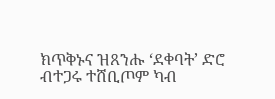ክጥቅኑና ዝጸንሑ ‘ደቀባት’ ድሮ ብተጋሩ ተሸቢጦም ካብ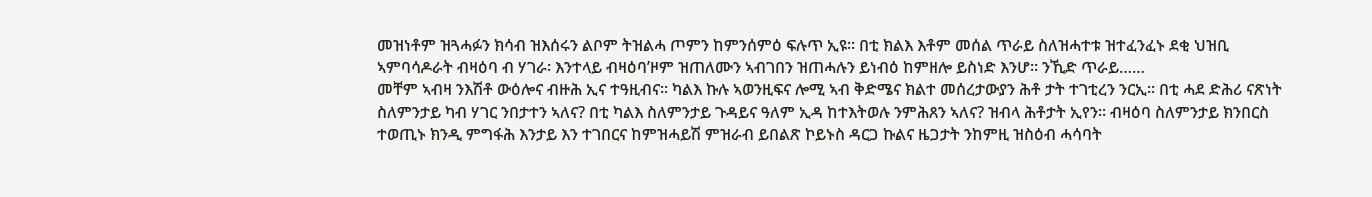መዝነቶም ዝጓሓፉን ክሳብ ዝእሰሩን ልቦም ትዝልሓ ጦምን ከምንሰምዕ ፍሉጥ ኢዩ። በቲ ክልእ እቶም መሰል ጥራይ ስለዝሓተቱ ዝተፈንፈኑ ደቂ ህዝቢ ኣምባሳዶራት ብዛዕባ ብ ሃገራ፡ እንተላይ ብዛዕባ’ዞም ዝጠለሙን ኣብገበን ዝጠሓሉን ይነብዕ ከምዘሎ ይስነድ እንሆ። ንኺድ ጥራይ……
መቸም ኣብዛ ንእሽቶ ውዕሎና ብዙሕ ኢና ተዓዚብና። ካልእ ኩሉ ኣወንዚፍና ሎሚ ኣብ ቅድሜና ክልተ መሰረታውያን ሕቶ ታት ተገቲረን ንርኢ። በቲ ሓደ ድሕሪ ናጽነት ስለምንታይ ካብ ሃገር ንበታተን ኣለና? በቲ ካልእ ስለምንታይ ጉዳይና ዓለም ኢዳ ከተእትወሉ ንምሕጸን ኣለና? ዝብላ ሕቶታት ኢየን። ብዛዕባ ስለምንታይ ክንበርስ ተወጢኑ ክንዲ ምግፋሕ እንታይ እን ተገበርና ከምዝሓይሽ ምዝራብ ይበልጽ ኮይኑስ ዳርጋ ኩልና ዜጋታት ንከምዚ ዝስዕብ ሓሳባት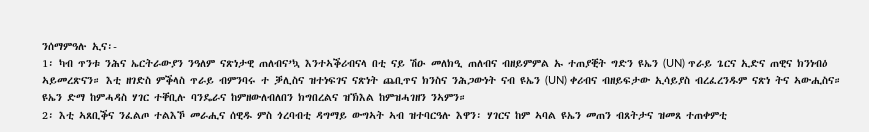ንሰማምዓሉ ኢና፡-
1፡ ካብ ጥንቱ ንሕና ኤርትራውያን ንዓለም ናጽነታዊ ጠለብና’ኳ እንተኣቕሪብናላ በቲ ናይ ሽዑ መለክዒ ጠለብና ብዘይምምል ኡ ተጠያቒት ግድን ዩኤን (UN) ጥራይ ጌርና ኢድና ጠዊና ክንነብዕ ኣይመረጽናን። እቲ ዘገድስ ምቕላስ ጥራይ ብምንባሩ ተ ቓሊስና ዝተነፍገና ናጽነት ጨቢጥና ክንስና ንሕጋውነት ናብ ዩኤን (UN) ቀሪብና ብዘይፍታው ኢሳይያስ ብረፈረንዱም ናጽነ ትና ኣውሒስና። ዩኤን ድማ ከምሓዳስ ሃገር ተቐቢሉ ባንዴራና ከምዘውለብለበን ክግበረልና ዝኽእል ከምዝሓገዘን ንኣምን።
2፡ እቲ ኣጸቢቕና ንፈልጦ ተልእኾ መራሒና ሰዊዱ ምስ ጎረባብቲ ዳግማይ ውግኣት ኣብ ዝተባርዓሉ እዋን፡ ሃገርና ከም ኣባል ዩኤን መጠን ብጸትታና ዝመጸ ተጠቀምቲ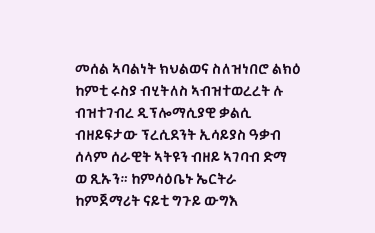መሰል ኣባልነት ክህልወና ስለዝነበሮ ልክዕ ከምቲ ሩስያ ብሂትለስ ኣብዝተወረረት ሉ ብዝተገብረ ዲፕሎማሲያዊ ቃልሲ ብዘይፍታው ፕረሲደንት ኢሳይያስ ዓቃብ ሰላም ሰራዊት ኣትዩን ብዘይ ኣገባብ ድማ ወ ጺኡን። ከምሳዕቤኑ ኤርትራ ከምጀማሪት ናይቲ ግጉይ ውግእ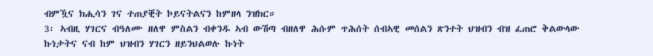ብምዃና ክሒሳን ገና ተጠያቒት ኮይናትልናን ከምዘላ ንዝክር።
3፡ ኣብዚ ሃገርና ብዓለሙ ዘለዋ ምስልን ብቀንዱ ኣብ ውሽጣ ብዘለዋ ሕሱም ጥሕሰት ሰብኣዊ መሰልን ጽንተት ህዝብን ብዝ ፈጠሮ ቅልውላው ኩነታትና ናብ ከም ህዝብን ሃገርን ዘይንህልወሉ ኩነት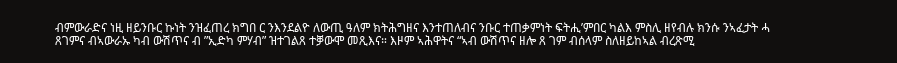ብምውራድና ነዚ ዘይንቡር ኩነት ንዝፈጠረ ክግበ ር ንእንደልዮ ለውጢ ዓለም ክትሕግዘና እንተጠለብና ንቡር ተጠቃምነት ፍትሒ’ምበር ካልእ ምስሊ ዘየብሉ ክንሱ ንኣፈታት ሓ ጸገምና ብኣውራኡ ካብ ውሽጥና ብ ”ኢድካ ምሃብ” ዝተገልጸ ተቓውሞ መጺእና። እዞም ኣሕዋትና “ኣብ ውሽጥና ዘሎ ጸ ገም ብሰላም ስለዘይከኣል ብረጽሚ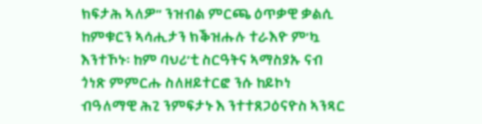ክፍታሕ ኣለዎ” ንዝብል ምርጫ ዕጥቃዊ ቃልሲ ከምቁርን ኣሳሒታን ክቕዝሑሉ ተራእዮ ም’ኳ እንተኾኑ፡ ከም ባህሪ’ቲ ስርዓትና ኣማስያኡ ናብ ጎነጽ ምምርሑ ስለዘይተርፎ ንሱ ከይኮነ ብዓለማዊ ሕጊ ንምፍታኑ እ ንተተጸጋዕናዮስ ኣንጻር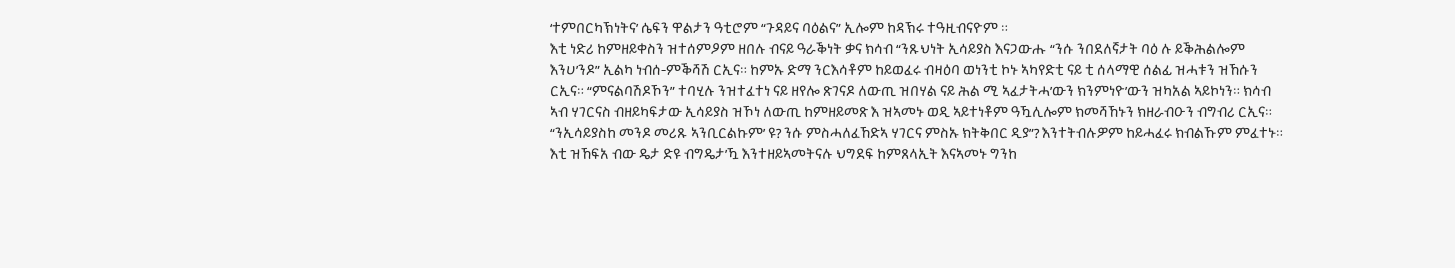‘ተምበርካኽነትና’ ሴፍን ዋልታን ዓቲሮም “ጉዳይና ባዕልና” ኢሎም ከዳኽሩ ተዓዚብናዮም ።
እቲ ነድሪ ከምዘይቀስን ዝተሰምዖም ዘበሉ ብናይ ዓራቕነት ቃና ክሳብ “ንጹህነት ኢሳይያስ እናጋውሑ “ንሱ ንበደለኛታት ባዕ ሉ ይቕሕልሎም እንሀ’ንዶ” ኢልካ ነብሰ-ምቕሻሽ ርኢና። ከምኡ ድማ ንርእሳቶም ከይወፈሩ ብዛዕባ ወነንቲ ኮኑ ኣካየድቲ ናይ ቲ ሰላማዊ ሰልፊ ዝሓቱን ዝኸሱን ርኢና። “ምናልባሽዶኾን” ተባሂሉ ንዝተፈተነ ናይ ዘየሎ ጽገናዶ ለውጢ ዝበሃል ናይ ሕል ሚ ኣፈታትሓ’ውን ክንምነዮ’ውን ዝካአል ኣይኮነን። ክሳብ ኣብ ሃገርናስ ብዘይካፍታው ኢሳይያስ ዝኾነ ለውጢ ከምዘይመጽ እ ዝኣመኑ ወዲ ኣይተነቶም ዓዃሊሎም ክመሻኸኑን ክዘራብዑን ብግብሪ ርኢና። “ንኢሳይያስከ መንዶ መሪጹ ኣንቢርልኩም’ ዩ? ንሱ ምስሓለፈኸድኣ ሃገርና ምስኡ ክትቅበር ዲያ”? እንተትብሉዎም ከይሓፈሩ ክብልኹም ምፈተኑ። እቲ ዝኸፍአ ብው ዴታ ድዩ ብግዴታ’ዃ እንተዘይኣመትናሉ ህግደፍ ከምጸላኢት እናኣመኑ ግንከ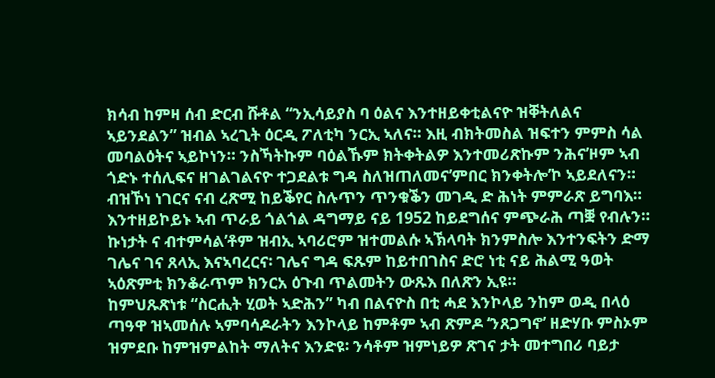ክሳብ ከምዛ ሰብ ድርብ ሹቶል “ንኢሳይያስ ባ ዕልና እንተዘይቀቲልናዮ ዝቐትለልና ኣይንደልን” ዝብል ኣረጊት ዕርዲ ፖለቲካ ንርኢ ኣለና። እዚ ብክትመስል ዝፍተን ምምስ ሳል መባልዕትና ኣይኮነን። ንስኻትኩም ባዕልኹም ክትቀትልዎ እንተመሪጽኩም ንሕና’ዞም ኣብ ጎድኑ ተሰሊፍና ዘገልገልናዮ ተጋደልቱ ግዳ ስለዝጠለመና’ምበር ክንቀትሎ’ኮ ኣይደለናን። ብዝኾነ ነገርና ናብ ረጽሚ ከይቕየር ስሉጥን ጥንቁቕን መገዲ ድ ሕነት ምምራጽ ይግባእ። እንተዘይኮይኑ ኣብ ጥራይ ጎልጎል ዳግማይ ናይ 1952 ከይደግሰና ምጭራሕ ጣቛ የብሉን። ኩነታት ና ብተምሳል’ቶም ዝብኢ ኣባሪሮም ዝተመልሱ ኣኽላባት ክንምስሎ እንተንፍትን ድማ ገሌና ገና ጸላኢ እናኣባረርና፡ ገሌና ግዳ ፍጹም ከይተበገስና ድሮ ነቲ ናይ ሕልሚ ዓወት ኣዕጽምቲ ክንቆራጥም ክንርአ ዕጉብ ጥልመትን ውጹእ በለጽን ኢዩ።
ከምህጹጽነቱ “ስርሒት ሂወት ኣድሕን” ካብ በልናዮስ በቲ ሓደ እንኮላይ ንከም ወዲ በላዕ ጣዓዋ ዝኣመሰሉ ኣምባሳዶራትን እንኮላይ ከምቶም ኣብ ጽምዶ ‘ንጸጋግኖ’ ዘድሃቡ ምስኦም ዝምደቡ ከምዝምልከት ማለትና እንድዩ፡ ንሳቶም ዝምነይዎ ጽገና ታት መተግበሪ ባይታ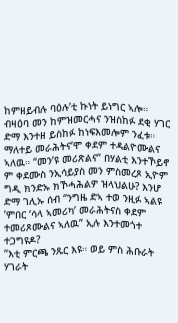ከምዘይብሉ ባዕሉ’ቲ ኩነት ይነግር ኣሎ። ብዛዕባ መን ከምዝመርሓና ንዝስከፉ ደቂ ሃገር ድማ እንተዘ ይስከፉ ከነፍእመሎም ንፈቱ። ማለተይ መራሕትና’ሞ ቀደም ተዳልዮሙልና ኣለዉ። “መን’ዩ መሪጽልና” በሃልቲ እንተኾይኖ ም ቀደሙስ ንኢሳይያስ መን ምስመረጾ ኢዮም ግዲ ክንድኡ ክኾሓሕልዎ ዝላህልሁ? እንሆ ድማ ገሊኡ ሰብ “ንግዜ ድኣ ተወ ንዚፉ ኣልዩ ’ምበር ‘ሳላ ኣመሪካ’ መራሕትናስ ቀደም ተመሪጾሙልና ኣለዉ” ኢሉ እንተመጎተ ተጋግዩዶ?
“እቲ ምርጫ ንጹር እዩ። ወይ ምስ ሕቡራት ሃገራት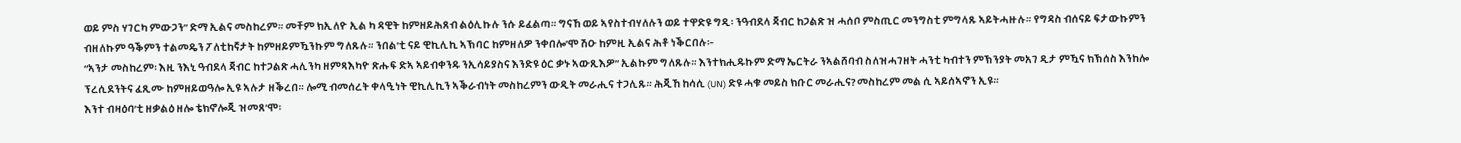ወይ ምስ ሃገርካ ምውጋን” ድማ ኢልና መስከረም። መቸም ክኢለዮ ኢል ካ ዳዊት ከምዘይሕጸብ ልዕሊኩሉ ንሱ ይፈልጣ። ግናኸ ወይ ኣየስተብሃለሉን ወይ ተዋድዩ ግዲ፡ ንዓብደላ ጃብር ከጋልጽ ዝ ሓሰቦ ምስጢር መንግስቲ ምግላጹ ኣይትሓዙሉ። የግዳስ ብሰናይ ፍታውኩምን ብዘለኩም ዓቕምን ተልመዴን ፖለቲከኛታት ከምዘይምዃንኩም ግለጹሉ። ንበል’ቲ ናይ ዊኪሊኪ ኣኽባር ከምዘለዎ ንቀበሎ’ሞ ሽዑ ከምዚ ኢልና ሕቶ ነቕርበሉ፡-
“ኣንታ መስከረም፡ እዚ ንእኒ ዓብደላ ጃብር ከተጋልጽ ሓሊንካ ዘምጻእካዮ ጽሑፍ ድኣ ኣይብቀንዱ ንኢሳይያስና እንድዩ ዕር ቃኑ ኣውጺእዎ” ኢልኩም ግለጹሉ። እንተክሒዱኩም ድማ ኤርትራ ንኣልሸባብ ስለዝሓገዘት ሓንቲ ካብተን ምኽንያት መአገ ዲታ ምዃና ክኽሰስ እንከሎ ፕረሲደንትና ፈጺሙ ከምዘይወዓሎ ኢዩ ኣሉታ ዘቕረበ። ሎሚ ብመሰረት ቀላዒነት ዊኪሊኪን ኣቕራብነት መስከረምን ውዲት መራሒና ተጋሊጹ። ሕጂኸ ከሳሲ (UN) ድዩ ሓቁ መይስ ክቡር መራሒና? መስከረም መል ሲ ኣይሰኣኖን ኢዩ።
እንተ ብዛዕባ’ቲ ዘቃልዕ ዘሎ ቴክኖሎጂ ዝመጸ’ሞ፡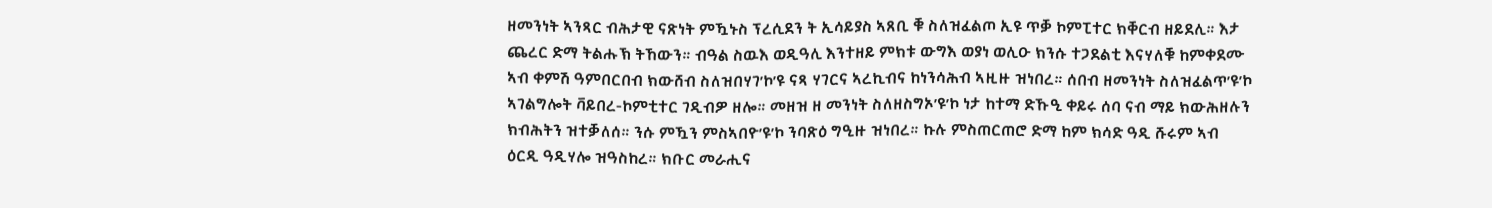ዘመንነት ኣንጻር ብሕታዊ ናጽነት ምዃኑስ ፕረሲደን ት ኢሳይያስ ኣጸቢ ቑ ስለዝፈልጦ ኢዩ ጥቓ ኮምፒተር ክቐርብ ዘይደሊ። እታ ጨረር ድማ ትልሑኽ ትኸውን። ብዓል ስዉእ ወዲዓሊ እንተዘይ ምክቱ ውግእ ወያነ ወሊዑ ክንሱ ተጋደልቲ እናሃለቑ ከምቀደሙ ኣብ ቀምሽ ዓምበርበብ ክውሸብ ስለዝበሃገ’ኮ’ዩ ናጻ ሃገርና ኣረኪብና ከነንሳሕብ ኣዚዙ ዝነበረ። ሰበብ ዘመንነት ስለዝፈልጥ’ዩ’ኮ ኣገልግሎት ቫይበረ-ኮምቲተር ገዲብዎ ዘሎ። መዘዝ ዘ መንነት ስለዘስግኦ’ዩ’ኮ ነታ ከተማ ድኹዒ ቀይሩ ሰባ ናብ ማይ ክውሕዘሉን ክብሕትን ዝተቓለሰ። ንሱ ምዃን ምስኣበዮ’ዩ’ኮ ንባጽዕ ግዒዙ ዝነበረ። ኩሉ ምስጠርጠሮ ድማ ከም ክሳድ ዓዲ ሹሩም ኣብ ዕርዲ ዓዲሃሎ ዝዓስከረ። ክቡር መራሒና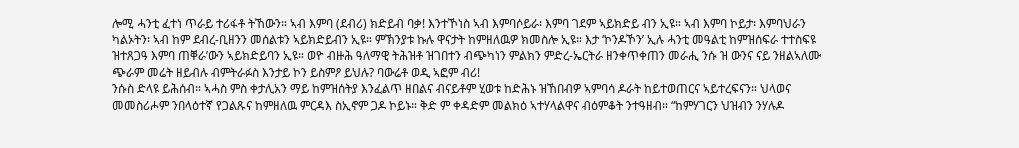ሎሚ ሓንቲ ፈተነ ጥራይ ተሪፋቶ ትኸውን። ኣብ እምባ (ደብሪ) ክድይብ ባቃ! እንተኾነስ ኣብ እምባሶይራ፡ እምባ ገደም ኣይክድይ ብን ኢዩ። ኣብ እምባ ኮይታ፡ እምባህራን ካልኦትን፡ ኣብ ከም ደብረ-ቢዘንን መሰልቱን ኣይክድይብን ኢዩ። ምኽንያቱ ኩሉ ዋናታት ከምዘለዉዎ ክመስሎ ኢዩ። እታ ‘ኮንዶኾን’ ኢሉ ሓንቲ መዓልቲ ከምዝሰፍራ ተተስፍዩ ዝተጸጋዓ እምባ ጠቐራ’ውን ኣይክድይባን ኢዩ። ወዮ ብዙሕ ዓለማዊ ትሕዝቶ ዝገበተን ብጭካነን ምልክን ምድረ-ኤርትራ ዘንቀጥቀጠን መራሒ ንሱ ዝ ውንና ናይ ንዘልኣለሙ ጭራም መሬት ዘይብሉ ብምትራፉስ እንታይ ኮን ይስምዖ ይህሉ? ባውሬቶ ወዲ ኣፎም ብሪ!
ንሱስ ድላዩ ይሕሰብ። ኣሓስ ምስ ቀታሊአን ማይ ከምዝሰትያ እንፈልጥ ዘበልና ብናይቶም ሂወቱ ከድሕኑ ዝኸበብዎ ኣምባሳ ዶራት ከይተወጠርና ኣይተረፍናን። ህላወና መመስሪሖም ንበላዕተኛ የጋልጹና ከምዘለዉ ምርዳእ ስኢኖም ጋዶ ኮይኑ። ቅድ ም ቀዳድም መልክዕ ኣተሃላልዋና ብዕምቆት ንተዓዘብ። “ከምሃገርን ህዝብን ንሃሉዶ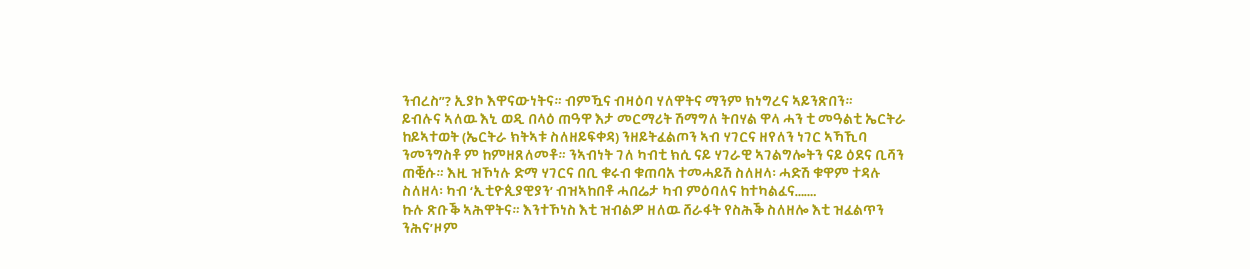ንብረስ”? ኢያኮ እዋናውነትና። ብምዃና ብዛዕባ ሃለዋትና ማንም ክነግረና ኣይንጽበን።
ይብሉና ኣለዉ እኒ ወዲ በላዕ ጠዓዋ እታ መርማሪት ሽማግለ ትበሃል ዋላ ሓን ቲ መዓልቲ ኤርትራ ከይኣተወት (ኤርትራ ክትኣቱ ስለዘይፍቀዳ) ንዘይትፈልጦን ኣብ ሃገርና ዘየለን ነገር ኣኻኺባ ንመንግስቶ ም ከምዘጸለመቶ። ንኣብነት ገለ ካብቲ ክሲ ናይ ሃገራዊ ኣገልግሎትን ናይ ዕደና ቢሻን ጠቒሱ። እዚ ዝኾነሉ ድማ ሃገርና በቢ ቁሩብ ቁጠባአ ተመሓይሽ ስለዘላ፡ ሓድሽ ቁዋም ተዳሉ ስለዘላ፡ ካብ ‘ኢቲዮጲያዊያን’ ብዝኣከበቶ ሓበሬታ ካብ ምዕባለና ከተካልፈና…….
ኩሉ ጽቡቕ ኣሕዋትና። እንተኾነስ እቲ ዝብልዎ ዘለዉ ሸራፋት የስሕቕ ስለዘሎ እቲ ዝፈልጥን ንሕና’ዞም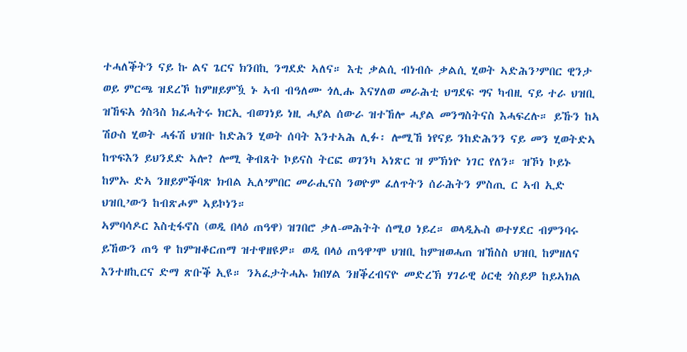ተሓለቕትን ናይ ኩ ልና ጌርና ክንበኪ ንግደድ ኣለና። እቲ ቃልሲ ብነብሱ ቃልሲ ሂወት ኣድሕን’ምበር ዊንታ ወይ ምርጫ ዝደረኾ ከምዘይምዃ ኑ ኣብ ብዓለሙ ጎሊሑ እናሃለወ መራሕቲ ህግደፍ ግና ካብዚ ናይ ተራ ህዝቢ ዝኸፍአ ጎስጓስ ክፈሓትሩ ክርኢ ብወገነይ ነዚ ሓያል ሰውራ ዝተኸሎ ሓያል መንግስትናስ እሓፍረሉ። ይኹን ከኣ ሽዑስ ሂወት ሓፋሽ ህዝቡ ከድሕን ሂወት ሰባት እንተኣሕ ሊፉ፡ ሎሚኸ ነየናይ ንከድሕንን ናይ መን ሂወትድኣ ከጥፍእን ይህንደድ ኣሎ? ሎሚ ቅብጸት ኮይናስ ትርፎ ወገንካ ኣነጽር ዝ ምኽነዮ ነገር የለን። ዝኾነ ኮይኑ ከምኡ ድኣ ንዘይምቕባጽ ክብል ኢለ’ምበር መራሒናስ ንወዮም ፈለጥትን ሰራሕትን ምስጢ ር ኣብ ኢድ ህዝቢ’ውን ከብጽሖም ኣይኮነን።
ኣምባሳዶር እስቲፋኖስ (ወዲ በላዕ ጠዓዋ) ዝገበሮ ቃለ-መሕትት ሰሚዐ ነይረ። ወላዲኡስ ወተሃደር ብምንባሩ ይኸውን ጠዓ ዋ ከምዝቆርጠማ ዝተዋዘዩዎ። ወዲ በላዕ ጠዓዋ’ሞ ህዝቢ ከምዝወሓጠ ዝኸስስ ህዝቢ ከምዘለና እንተዘኪርና ድማ ጽቡቕ ኢዩ። ንኣፈታትሓኡ ክበሃል ንዘቕረብናዮ መድረኽ ሃገራዊ ዕርቂ ጎስይዎ ከይኣክል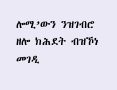ሎሚ’ውን ንዝገብሮ ዘሎ ክሕደት ብዝኾነ መገዲ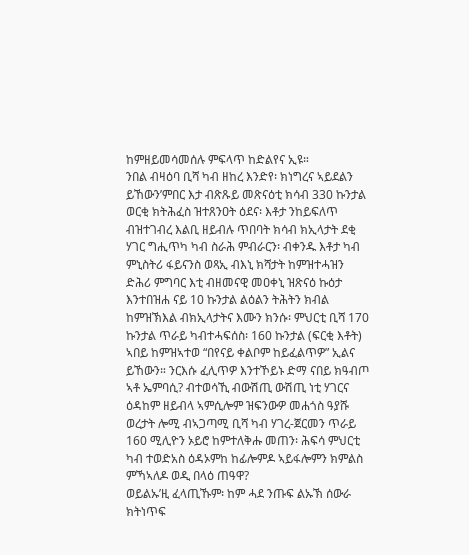ከምዘይመሳመሰሉ ምፍላጥ ከድልየና ኢዩ።
ንበል ብዛዕባ ቢሻ ካብ ዘከረ እንድየ፡ ክነግረና ኣይደልን ይኸውን’ምበር እታ ብጽጹይ መጽናዕቲ ክሳብ 330 ኩንታል ወርቂ ክትሕፈስ ዝተጸንዐት ዕደና፡ እቶታ ንከይፍለጥ ብዝተገብረ እልቢ ዘይብሉ ጥበባት ክሳብ ክኢላታት ደቂ ሃገር ግሒጥካ ካብ ስራሕ ምብራርን፡ ብቀንዱ እቶታ ካብ ምኒስትሪ ፋይናንስ ወጻኢ ብእኒ ክሻታት ከምዝተሓዝን ድሕሪ ምግባር እቲ ብዘመናዊ መዐቀኒ ዝጽናዕ ኩዕታ እንተበዝሐ ናይ 10 ኩንታል ልዕልን ትሕትን ክብል ከምዝኽእል ብክኢላታትና እሙን ክንሱ፡ ምህርቲ ቢሻ 170 ኩንታል ጥራይ ካብተሓፍሰስ፡ 160 ኩንታል (ፍርቂ እቶት) ኣበይ ከምዝኣተወ “በየናይ ቀልቦም ከይፈልጥዎ” ኢልና ይኸውን። ንርእሱ ፈሊጥዎ እንተኾይኑ ድማ ናበይ ክዓብጦ ኣቶ ኤምባሲ? ብተወሳኺ ብውሽጢ ውሽጢ ነቲ ሃገርና ዕዳከም ዘይብላ ኣምሲሎም ዝፍንውዎ መሐጎስ ዓያሹ ወረታት ሎሚ ብኣጋጣሚ ቢሻ ካብ ሃገረ-ጀርመን ጥራይ 160 ሚሊዮን ኦይሮ ከምተለቅሑ መጠን፡ ሕፍሳ ምህርቲ ካብ ተወድአስ ዕዳኦምከ ከፊሎምዶ ኣይፋሎምን ክምልስ ምኻኣለዶ ወዲ በላዕ ጠዓዋ?
ወይልኡ’ዚ ፈላጢኹም፡ ከም ሓደ ንጡፍ ልኡኽ ሰውራ ክትነጥፍ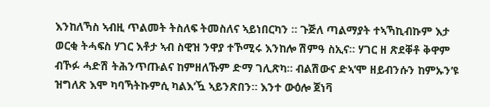እንከለኻስ ኣብዚ ጥልመት ትስለፍ ትመስለና ኣይነበርካን ። ጉጅለ ጣልማያት ተኣኻኪብኩም እታ ወርቂ ትሓፍስ ሃገር እቶታ ኣብ ስዊዝ ንዋያ ተኾሚሩ እንከሎ ሽምዓ ስኢና። ሃገር ዘ ጽደቐቶ ቅዋም ብኾፉ ሓድሽ ትሕንጥጡልና ከምዘለኹም ድማ ገሊጽካ። ብልሽውና ድኣ’ሞ ዘይብንሱን ከምኡን’ዩ ዝግለጽ እሞ ካባኻትኩምሲ ካልእ’ዃ ኣይንጽበን። እንተ ውዕሎ ጀነቫ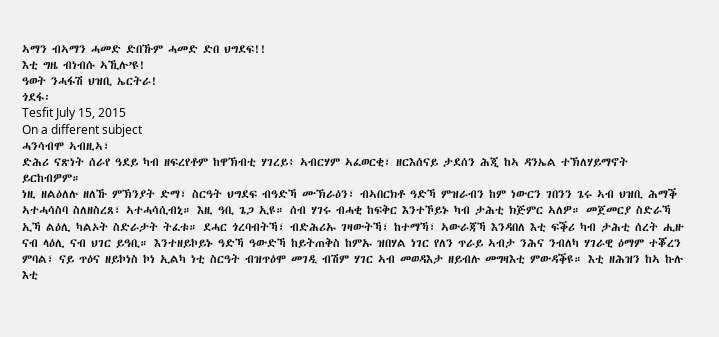ኣማን ብኣማን ሓመድ ድበኹም ሓመድ ድበ ህግደፍ!!
እቲ ግዜ ብነብሱ ኣኺሉ’ዩ!
ዓወት ንሓፋሽ ህዝቢ ኤርትራ!
ጎደፋ፡
Tesfit July 15, 2015
On a different subject
ሓንሳብሞ ኣብዚኣ፣
ድሕሪ ናጽነት ሰራየ ዓደይ ካብ ዘፍረየቶም ከዋኽብቲ ሃገረይ፥ ኣብርሃም ኣፈወርቂ፣ ዘርእሰናይ ታደሰን ሕጂ ከኣ ዳንኤል ተኽለሃይማኖት ይርከብዎም።
ነዚ ዘልዕለሉ ዘለኹ ምኽንያት ድማ፣ ስርዓት ህግደፍ ብዓድኻ ሙኽራዕን፣ ብኣበርክቶ ዓድኻ ምዝራብን ከም ነውርን ገበንን ጌሩ ኣብ ህዝቢ ሕማቕ ኣተሓሳስባ ስለዘስረጸ፣ ኣተሓሳሲብኒ። እዚ ዓቢ ጌጋ ኢዩ። ሰብ ሃገሩ ብሓቂ ከፍቅር እንተኾይኑ ካብ ታሕቲ ክጅምር ኣለዎ። መጀመርያ ስድራኻ ኢኻ ልዕሊ ካልኦት ስድራታት ትፈቱ። ደሓር ጎረባብትኻ፣ ብድሕሪኡ ገዛውትኻ፣ ከተማኻ፣ ኣውራጃኻ እንዳበለ እቲ ፍቕሪ ካብ ታሕቲ ሰረት ሒዙ ናብ ላዕሊ ናብ ህገር ይዓቢ። እንተዘይኮይኑ ዓድኻ ዓውድኻ ከይትጠቅስ ከምኡ ዝበሃል ነገር የለን ጥራይ ኣብታ ንሕና ንብለካ ሃገራዊ ዕማም ተቖረን ምባል፣ ናይ ጥዕና ዘይኮነስ ኮነ ኢልካ ነቲ ስርዓት ብዝጥዕሞ መገዲ ብሽም ሃገር ኣብ መወዳእታ ዘይብሉ መግዛእቲ ምውዳቕዩ። እቲ ዘሕዝን ከኣ ኩሉ እቲ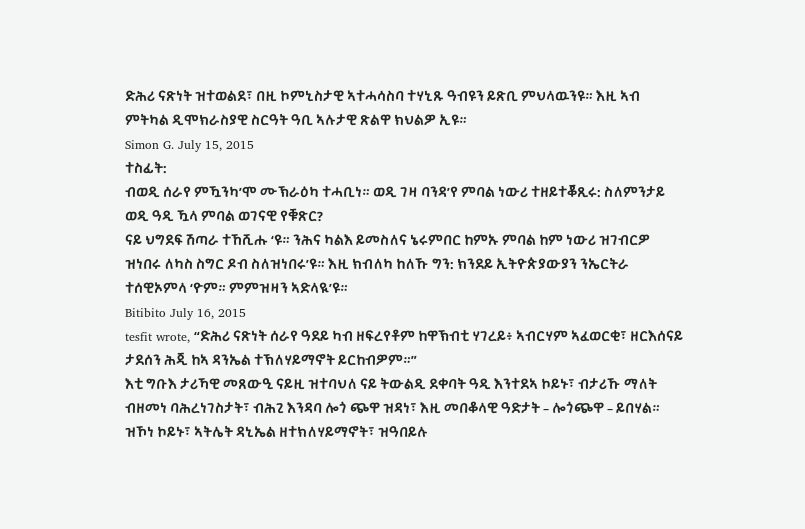ድሕሪ ናጽነት ዝተወልደ፣ በዚ ኮምኒስታዊ ኣተሓሳስባ ተሃኒጹ ዓብዩን ይጽቢ ምህላዉንዩ። እዚ ኣብ ምትካል ዲሞክራስያዊ ስርዓት ዓቢ ኣሉታዊ ጽልዋ ክህልዎ ኢዩ።
Simon G. July 15, 2015
ተስፊት:
ብወዲ ሰራየ ምዃንካ’ሞ ሙኽራዕካ ተሓቢነ። ወዲ ገዛ ባንዳ’የ ምባል ነውሪ ተዘይተቖጺሩ: ስለምንታይ ወዲ ዓዲ ዃላ ምባል ወገናዊ የቑጽር?
ናይ ህግደፍ ሽጣራ ተኸሺሑ ‘ዩ። ንሕና ካልእ ይመስለና ኔሩምበር ከምኡ ምባል ከም ነውሪ ዝገብርዎ ዝነበሩ ለካስ ስግር ዶብ ስለዝነበሩ’ዩ። እዚ ክብለካ ከለኹ ግን: ክንደይ ኢትዮጵያውያን ንኤርትራ ተሰዊኦምላ ‘ዮም። ምምዝዛን ኣድላዪ’ዩ።
Bitibito July 16, 2015
tesfit wrote, “ድሕሪ ናጽነት ሰራየ ዓደይ ካብ ዘፍረየቶም ከዋኽብቲ ሃገረይ፥ ኣብርሃም ኣፈወርቂ፣ ዘርእሰናይ ታደሰን ሕጂ ከኣ ዳንኤል ተኽለሃይማኖት ይርከብዎም።”
እቲ ግቡእ ታሪኻዊ መጸውዒ ናይዚ ዝተባህለ ናይ ትውልዲ ደቀባት ዓዲ እንተደኣ ኮይኑ፣ ብታሪኹ ማለት ብዘመነ ባሕረነገስታት፣ ብሕጊ እንዳባ ሎጎ ጭዋ ዝዳነ፣ እዚ መበቆላዊ ዓድታት – ሎጎጭዋ – ይበሃል።
ዝኾነ ኮይኑ፣ ኣትሌት ዳኒኤል ዘተክለሃይማኖት፣ ዝዓበይሉ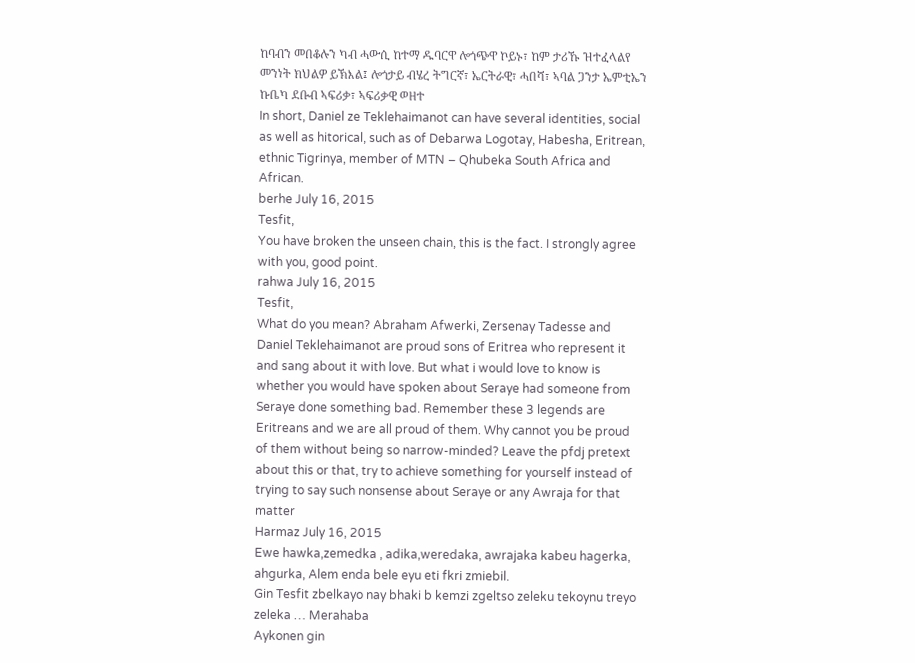ከባብን መበቆሉን ካብ ሓውሲ ከተማ ዱባርዋ ሎጎጭዋ ኮይኑ፣ ከም ታሪኹ ዝተፈላልየ መንነት ክህልዎ ይኽእል፤ ሎጎታይ ብሄረ ትግርኛ፣ ኤርትራዊ፣ ሓበሻ፣ ኣባል ጋንታ ኤምቲኤን ኩቤካ ደቡብ ኣፍሪቃ፣ ኣፍሪቃዊ ወዘተ
In short, Daniel ze Teklehaimanot can have several identities, social as well as hitorical, such as of Debarwa Logotay, Habesha, Eritrean, ethnic Tigrinya, member of MTN – Qhubeka South Africa and African.
berhe July 16, 2015
Tesfit,
You have broken the unseen chain, this is the fact. I strongly agree with you, good point.
rahwa July 16, 2015
Tesfit,
What do you mean? Abraham Afwerki, Zersenay Tadesse and Daniel Teklehaimanot are proud sons of Eritrea who represent it and sang about it with love. But what i would love to know is whether you would have spoken about Seraye had someone from Seraye done something bad. Remember these 3 legends are Eritreans and we are all proud of them. Why cannot you be proud of them without being so narrow-minded? Leave the pfdj pretext about this or that, try to achieve something for yourself instead of trying to say such nonsense about Seraye or any Awraja for that matter
Harmaz July 16, 2015
Ewe hawka,zemedka , adika,weredaka, awrajaka kabeu hagerka, ahgurka, Alem enda bele eyu eti fkri zmiebil.
Gin Tesfit zbelkayo nay bhaki b kemzi zgeltso zeleku tekoynu treyo zeleka … Merahaba
Aykonen gin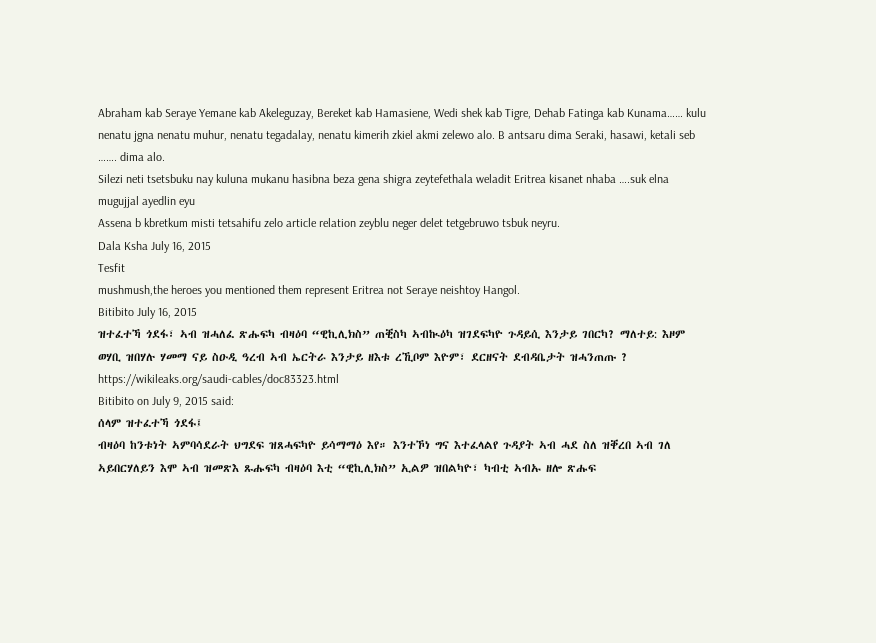Abraham kab Seraye Yemane kab Akeleguzay, Bereket kab Hamasiene, Wedi shek kab Tigre, Dehab Fatinga kab Kunama…… kulu nenatu jgna nenatu muhur, nenatu tegadalay, nenatu kimerih zkiel akmi zelewo alo. B antsaru dima Seraki, hasawi, ketali seb ……. dima alo.
Silezi neti tsetsbuku nay kuluna mukanu hasibna beza gena shigra zeytefethala weladit Eritrea kisanet nhaba ….suk elna mugujjal ayedlin eyu
Assena b kbretkum misti tetsahifu zelo article relation zeyblu neger delet tetgebruwo tsbuk neyru.
Dala Ksha July 16, 2015
Tesfit
mushmush,the heroes you mentioned them represent Eritrea not Seraye neishtoy Hangol.
Bitibito July 16, 2015
ዝተፈተኻ ጎደፋ፣ ኣብ ዝሓለፈ ጽሑፍካ ብዛዕባ “ዊኪሊክስ” ጠቒስካ ኣብኲዕካ ዝገደፍካዮ ጉዳይሲ እንታይ ገበርካ? ማለተይ: እዞም ወሃቢ ዝበሃሉ ሃመማ ናይ ስዑዲ ዓረብ ኣብ ኤርትራ እንታይ ዘእቱ ረኺቦም እዮም፣ ደርዘናት ደብዳቤታት ዝሓንጠጡ ?
https://wikileaks.org/saudi-cables/doc83323.html
Bitibito on July 9, 2015 said:
ሰላም ዝተፈተኻ ጎደፋ፤
ብዛዕባ ከንቱነት ኣምባሳደራት ህግደፍ ዝጸሓፍካዮ ይሳማማዕ እየ። እንተኾነ ግና እተፈላልየ ጉዳያት ኣብ ሓደ ስለ ዝቐረበ ኣብ ገለ ኣይበርሃለይን እሞ ኣብ ዝመጽእ ጹሑፍካ ብዛዕባ እቲ “ዊኪሊክስ” ኢልዎ ዝበልካዮ፣ ካብቲ ኣብኡ ዘሎ ጽሑፍ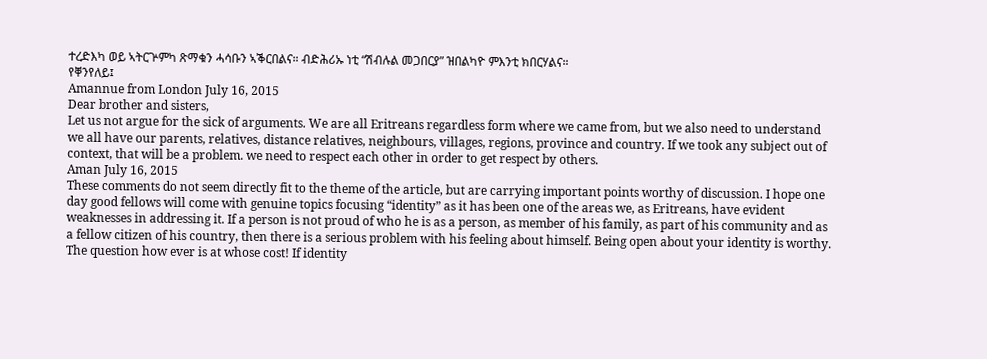ተረድእካ ወይ ኣትርጕምካ ጽማቁን ሓሳቡን ኣቕርበልና። ብድሕሪኡ ነቲ “ሽብሉል መጋበርያ” ዝበልካዮ ምእንቲ ክበርሃልና።
የቐንየለይ፤
Amannue from London July 16, 2015
Dear brother and sisters,
Let us not argue for the sick of arguments. We are all Eritreans regardless form where we came from, but we also need to understand we all have our parents, relatives, distance relatives, neighbours, villages, regions, province and country. If we took any subject out of context, that will be a problem. we need to respect each other in order to get respect by others.
Aman July 16, 2015
These comments do not seem directly fit to the theme of the article, but are carrying important points worthy of discussion. I hope one day good fellows will come with genuine topics focusing “identity” as it has been one of the areas we, as Eritreans, have evident weaknesses in addressing it. If a person is not proud of who he is as a person, as member of his family, as part of his community and as a fellow citizen of his country, then there is a serious problem with his feeling about himself. Being open about your identity is worthy. The question how ever is at whose cost! If identity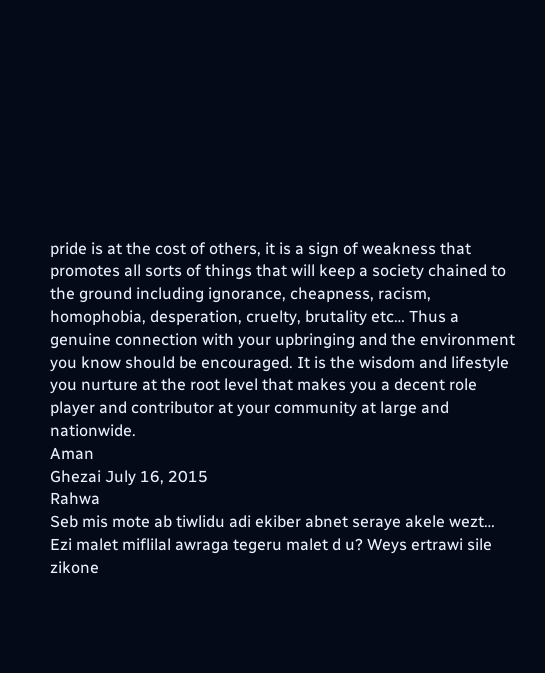pride is at the cost of others, it is a sign of weakness that promotes all sorts of things that will keep a society chained to the ground including ignorance, cheapness, racism, homophobia, desperation, cruelty, brutality etc… Thus a genuine connection with your upbringing and the environment you know should be encouraged. It is the wisdom and lifestyle you nurture at the root level that makes you a decent role player and contributor at your community at large and nationwide.
Aman
Ghezai July 16, 2015
Rahwa
Seb mis mote ab tiwlidu adi ekiber abnet seraye akele wezt…
Ezi malet miflilal awraga tegeru malet d u? Weys ertrawi sile zikone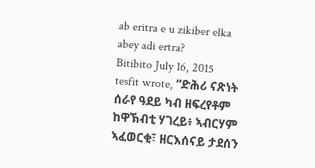ab eritra e u zikiber elka abey adi ertra?
Bitibito July 16, 2015
tesfit wrote, “ድሕሪ ናጽነት ሰራየ ዓደይ ካብ ዘፍረየቶም ከዋኽብቲ ሃገረይ፥ ኣብርሃም ኣፈወርቂ፣ ዘርእሰናይ ታደሰን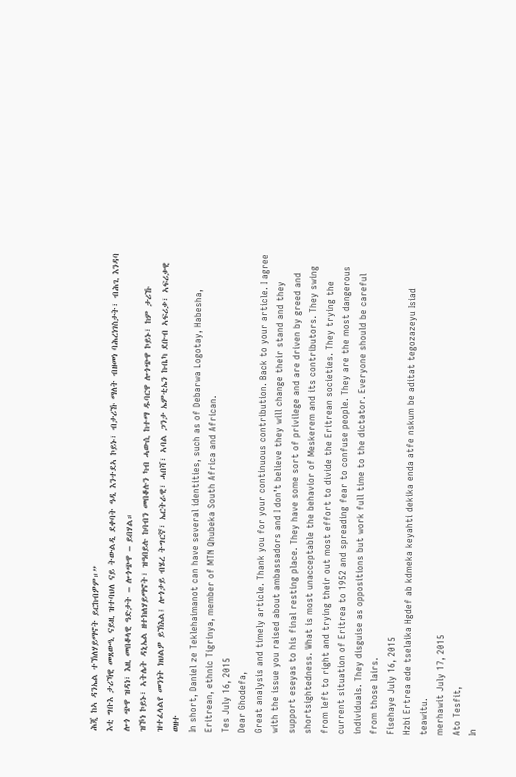ሕጂ ከኣ ዳንኤል ተኽለሃይማኖት ይርከብዎም።”
እቲ ግቡእ ታሪኻዊ መጸውዒ ናይዚ ዝተባህለ ናይ ትውልዲ ደቀባት ዓዲ እንተደኣ ኮይኑ፣ ብታሪኹ ማለት ብዘመነ ባሕረነገስታት፣ ብሕጊ እንዳባ ሎጎ ጭዋ ዝዳነ፣ እዚ መበቆላዊ ዓድታት – ሎጎጭዋ – ይበሃል።
ዝኾነ ኮይኑ፣ ኣትሌት ዳኒኤል ዘተክለሃይማኖት፣ ዝዓበይሉ ከባብን መበቆሉን ካብ ሓውሲ ከተማ ዱባርዋ ሎጎጭዋ ኮይኑ፣ ከም ታሪኹ ዝተፈላልየ መንነት ክህልዎ ይኽእል፤ ሎጎታይ ብሄረ ትግርኛ፣ ኤርትራዊ፣ ሓበሻ፣ ኣባል ጋንታ ኤምቲኤን ኩቤካ ደቡብ ኣፍሪቃ፣ ኣፍሪቃዊ ወዘተ
In short, Daniel ze Teklehaimanot can have several identities, such as of Debarwa Logotay, Habesha, Eritrean, ethnic Tigrinya, member of MTN Qhubeka South Africa and African.
Tes July 16, 2015
Dear Ghodefa,
Great analysis and timely article. Thank you for your continuous contribution. Back to your article. I agree with the issue you raised about ambassadors and I don’t believe they will change their stand and they support eseyas to his final resting place. They have some sort of privilege and are driven by greed and shortsightedness. What is most unacceptable the behavior of Meskerem and its contributors. They swing from left to right and trying their out most effort to divide the Eritrean societies. They trying the current situation of Eritrea to 1952 and spreading fear to confuse people. They are the most dangerous individuals. They disguise as oppositions but work full time to the dictator. Everyone should be careful from those lairs.
Fisehaye July 16, 2015
Hzbi Ertrea ede tselaika Hgdef ab kdmeka keyahti dekika enda atfe nskum be aditat tegozazeyu Isiad teawitu.
merhawit July 17, 2015
Ato Tesfit,
In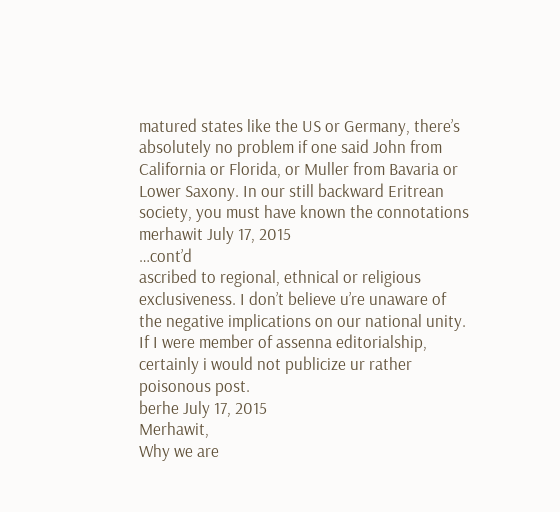matured states like the US or Germany, there’s absolutely no problem if one said John from California or Florida, or Muller from Bavaria or Lower Saxony. In our still backward Eritrean society, you must have known the connotations
merhawit July 17, 2015
…cont’d
ascribed to regional, ethnical or religious exclusiveness. I don’t believe u’re unaware of the negative implications on our national unity.
If I were member of assenna editorialship, certainly i would not publicize ur rather poisonous post.
berhe July 17, 2015
Merhawit,
Why we are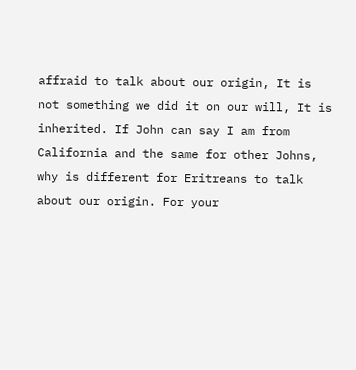affraid to talk about our origin, It is not something we did it on our will, It is inherited. If John can say I am from California and the same for other Johns, why is different for Eritreans to talk about our origin. For your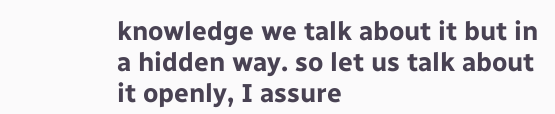knowledge we talk about it but in a hidden way. so let us talk about it openly, I assure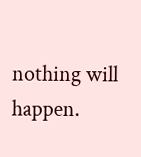nothing will happen.